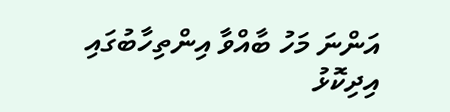އަންނަ މަހު ބާއްވާ އިންތިހާބުގައި އިދިކޮޅު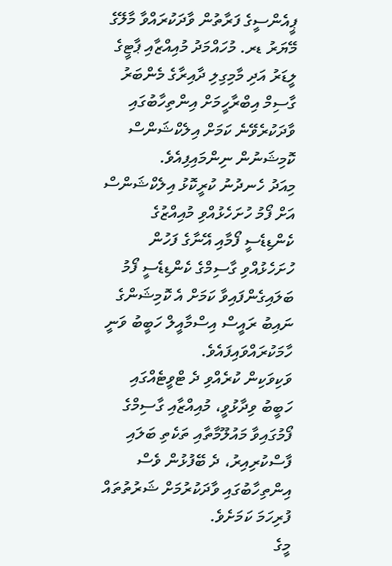ޕީއެންސީގެ ފަރާތުން ވާދަކުރައްވާ މާލޭގެ މޭޔަރު ޑރ. މުހައްމަދު މުއިއްޒާއި ޕާޓީގެ ލީޑަރު އަދި މާމިގިލި ދާއިރާގެ މެންބަރު ގާސިމް އިބްރާހީމަށް އިންތިހާބުގައި ވާދަކުރެވޭނެ ކަމަށް އިލެކްޝަންސް ކޮމިޝަނުން ނިންމައިފިއެވެ.
މިއަދު ހެނދުނު ކުރީކޮޅު އިލެކްޝަންސް އަށް ފޯމު ހުށަހެޅުއްވި މުއިއްޒުގެ ކެންޑިޑެސީ ފޯމާއި އޭނާގެ ފަހުން ހުށަހެޅުއްވި ގާސިމްގެ ކެންޑިޑެސީ ފޯމު ބަލައިގެންފައިވާ ކަމަށް އެ ކޮމިޝަންގެ ނައިބު ރައީސް އިސްމާއީލް ހަބީބު ވަނީ ހާމަކުރައްވައިފައެވެ.
ވަކިވަކިން ކުރެއްވި ދެ ޓްވީޓެއްގައި ހަބީބު ވިދާޅުވީ، މުއިއްޒާއި ގާސިމްގެ ފޯމުގައިވާ މައުލޫމާތާއި ތަކެތި ބަލައި ފާސްކުރިއިރު، ދެ ބޭފުޅުން ވެސް އިންތިހާބުގައި ވާދަކުރުމަށް ޝަރުތުތައް ފުރިހަމަ ކަމަށެވެ.
މީގެ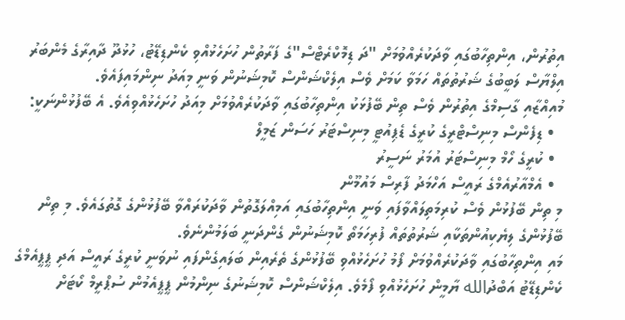އިތުރުން، އިންތިހާބުގައި ވާދަކުރެއްވުމަށް "ދަ ޑިމޮކްރެޓްސް"ގެ ފަރާތުން ހުށަހެޅުއްވި ކެންޑިޑޭޓު، ހުޅުދޫ ދާއިރާގެ މެންބަރު އިލްޔާސް ލަބީބުގެ ޝަރުތުތައް ހަމަވާ ކަމަށް ވެސް އިލެކްޝަންސް ކޮމިޝަނުން ވަނީ މިއަދު ނިންމައިފައެވެ.
މުއިއްޒާއި ގާސިމްގެ އިތުރުން ވެސް ތިން ބޭފުޅަކު އިންތިހާބުގައި ވާދަކުރެއްވުމަށް މިއަދު ހުށަހެޅުއްވިއެވެ. އެ ބޭފުޅުންނަކީ:
  • ޑިފެންސް މިނިސްޓްރީގެ ކުރީގެ ޑެޕިއުޓީ މިނިސްޓަރު ހަސަން ޒަމީލް
  • ކުރީގެ ހޯމް މިނިސްޓަރު އުމަރު ނަސީރު
  • އެމްއާރުއެމްގެ ރައީސް އަހްމަދު ފާރިސް މައުމޫން
މި ތިން ބޭފުޅުން ވެސް ކުރިމަތިލައްވާފައި ވަނީ އިންތިހާބުގައި އަމިއްލަގޮތުން ވާދަކުރައްވާ ބޭފުޅުންގެ ގޮތުގައެވެ. މި ތިން ބޭފުޅުންގެ ލިޔެކިއުންތަކާއި ޝަރުތުތައް ފުރިހަމަތޯ ކޮމިޝަނުން ގެންދަނީ ބަލަމުންނެވެ.
މައި އިންތިހާބުގައި ވާދަކުރެއްވުމަށް ފޯމު ހުށަހެޅުއްވި ބޭފުޅުންގެ ތެރެއިން ބަލައިގެންފައި ނުވަނީ ކުރީގެ ރައީސް އަދި ޕީޕީއެމްގެ ކެންޑިޑޭޓު އަބްދުالله ޔާމީން ހުށަހެޅުއްވި ފޯމެވެ. އިލެކްޝަންސް ކޮމިޝަނުގެ ނިންމުން ޕީޕީއެމުން ސުޕްރީމް ކޯޓަށް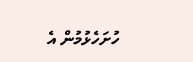ހުށަހެޅުމުން އެ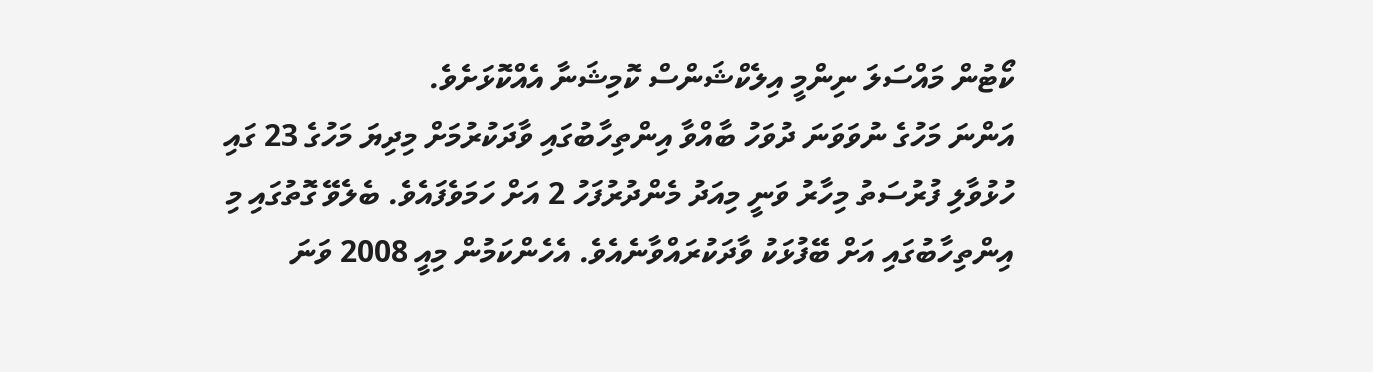ކޯޓުން މައްސަލަ ނިންމީ އިލެކްޝަންސް ކޮމިޝަނާ އެއްކޮޅަށެވެ.
އަންނަ މަހުގެ ނުވަވަނަ ދުވަހު ބާއްވާ އިންތިހާބުގައި ވާދަކުރުމަށް މިދިޔަ މަހުގެ 23 ގައި ހުޅުވާލި ފުރުސަތު މިހާރު ވަނީ މިއަދު މެންދުރުފަހު 2 އަށް ހަމަވެފައެވެ. ބެލެވޭ ގޮތުގައި މި އިންތިހާބުގައި އަށް ބޭފުޅަކު ވާދަކުރައްވާނެއެވެ. އެހެންކަމުން މިއީ 2008 ވަނަ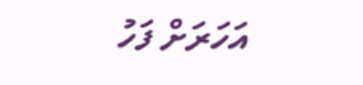އަހަރަށް ފަހު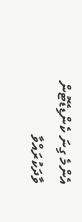އެންމެ ގިނަ ކެންޑިޑޭޓުން ވާދަކުރައްވާ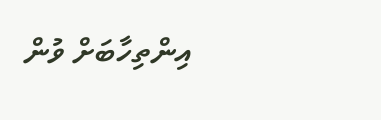އިންތިހާބަށް ވުން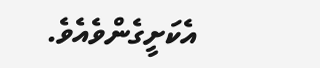އެކަށީގެންވެއެވެ.